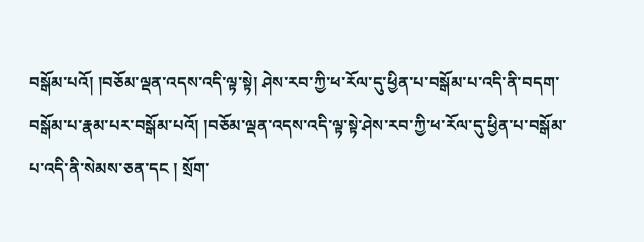བསྒོམ་པའོ། །བཅོམ་ལྡན་འདས་འདི་ལྟ་སྟེ། ཤེས་རབ་ཀྱི་ཕ་རོལ་དུ་ཕྱིན་པ་བསྒོམ་པ་འདི་ནི་བདག་བསྒོམ་པ་རྣམ་པར་བསྒོམ་པའོ། །བཅོམ་ལྡན་འདས་འདི་ལྟ་སྟེ་ཤེས་རབ་ཀྱི་ཕ་རོལ་དུ་ཕྱིན་པ་བསྒོམ་པ་འདི་ནི་སེམས་ཅན་དང ། སྲོག་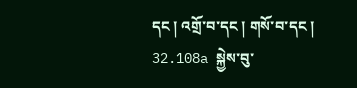དང ། འགྲོ་བ་དང ། གསོ་བ་དང ། 32.108a སྐྱེས་བུ་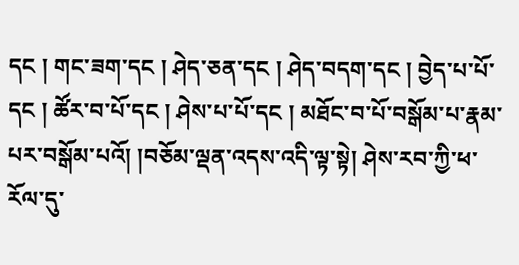དང ། གང་ཟག་དང ། ཤེད་ཅན་དང ། ཤེད་བདག་དང ། བྱེད་པ་པོ་དང ། ཚོར་བ་པོ་དང ། ཤེས་པ་པོ་དང ། མཐོང་བ་པོ་བསྒོམ་པ་རྣམ་པར་བསྒོམ་པའོ། །བཅོམ་ལྡན་འདས་འདི་ལྟ་སྟེ། ཤེས་རབ་ཀྱི་ཕ་རོལ་དུ་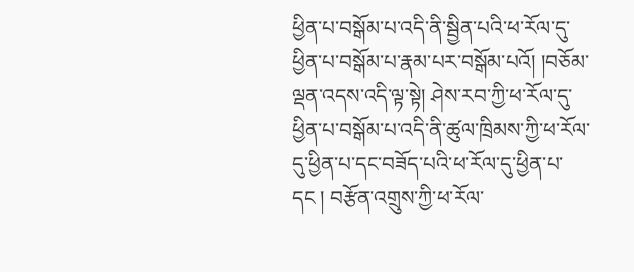ཕྱིན་པ་བསྒོམ་པ་འདི་ནི་སྦྱིན་པའི་ཕ་རོལ་དུ་ཕྱིན་པ་བསྒོམ་པ་རྣམ་པར་བསྒོམ་པའོ། །བཅོམ་ལྡན་འདས་འདི་ལྟ་སྟེ། ཤེས་རབ་ཀྱི་ཕ་རོལ་དུ་ཕྱིན་པ་བསྒོམ་པ་འདི་ནི་ཚུལ་ཁྲིམས་ཀྱི་ཕ་རོལ་དུ་ཕྱིན་པ་དང་བཟོད་པའི་ཕ་རོལ་དུ་ཕྱིན་པ་དང ། བརྩོན་འགྲུས་ཀྱི་ཕ་རོལ་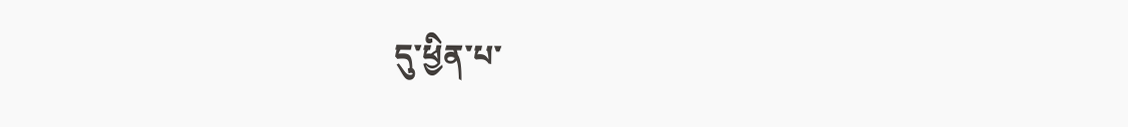དུ་ཕྱིན་པ་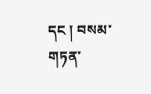དང ། བསམ་གཏན་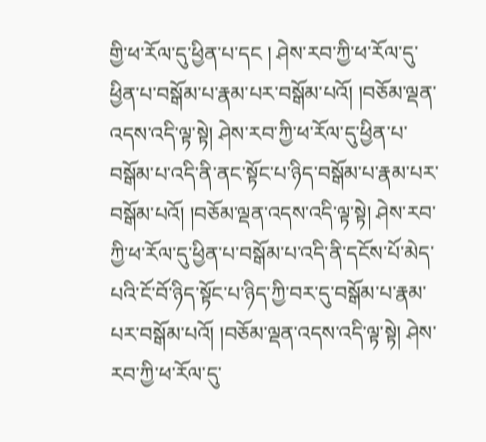གྱི་ཕ་རོལ་དུ་ཕྱིན་པ་དང ། ཤེས་རབ་ཀྱི་ཕ་རོལ་དུ་ཕྱིན་པ་བསྒོམ་པ་རྣམ་པར་བསྒོམ་པའོ། །བཅོམ་ལྡན་འདས་འདི་ལྟ་སྟེ། ཤེས་རབ་ཀྱི་ཕ་རོལ་དུ་ཕྱིན་པ་བསྒོམ་པ་འདི་ནི་ནང་སྟོང་པ་ཉིད་བསྒོམ་པ་རྣམ་པར་བསྒོམ་པའོ། །བཅོམ་ལྡན་འདས་འདི་ལྟ་སྟེ། ཤེས་རབ་ཀྱི་ཕ་རོལ་དུ་ཕྱིན་པ་བསྒོམ་པ་འདི་ནི་དངོས་པོ་མེད་པའི་ངོ་བོ་ཉིད་སྟོང་པ་ཉིད་ཀྱི་བར་དུ་བསྒོམ་པ་རྣམ་པར་བསྒོམ་པའོ། །བཅོམ་ལྡན་འདས་འདི་ལྟ་སྟེ། ཤེས་རབ་ཀྱི་ཕ་རོལ་དུ་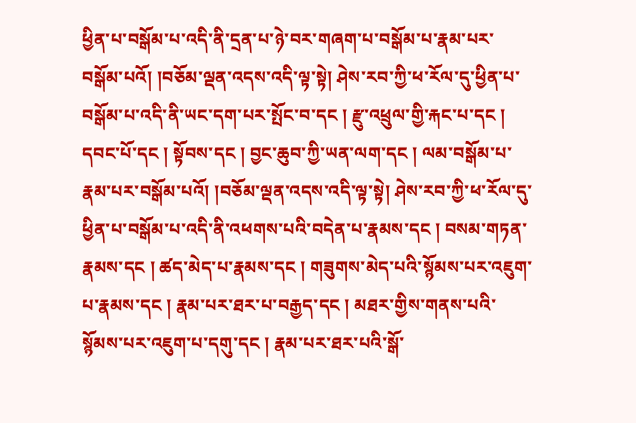ཕྱིན་པ་བསྒོམ་པ་འདི་ནི་དྲན་པ་ཉེ་བར་གཞག་པ་བསྒོམ་པ་རྣམ་པར་བསྒོམ་པའོ། །བཅོམ་ལྡན་འདས་འདི་ལྟ་སྟེ། ཤེས་རབ་ཀྱི་ཕ་རོལ་དུ་ཕྱིན་པ་བསྒོམ་པ་འདི་ནི་ཡང་དག་པར་སྤོང་བ་དང ། རྫུ་འཕྲུལ་གྱི་རྐང་པ་དང ། དབང་པོ་དང ། སྟོབས་དང ། བྱང་ཆུབ་ཀྱི་ཡན་ལག་དང ། ལམ་བསྒོམ་པ་རྣམ་པར་བསྒོམ་པའོ། །བཅོམ་ལྡན་འདས་འདི་ལྟ་སྟེ། ཤེས་རབ་ཀྱི་ཕ་རོལ་དུ་ཕྱིན་པ་བསྒོམ་པ་འདི་ནི་འཕགས་པའི་བདེན་པ་རྣམས་དང ། བསམ་གཏན་རྣམས་དང ། ཚད་མེད་པ་རྣམས་དང ། གཟུགས་མེད་པའི་སྙོམས་པར་འཇུག་པ་རྣམས་དང ། རྣམ་པར་ཐར་པ་བརྒྱད་དང ། མཐར་གྱིས་གནས་པའི་སྙོམས་པར་འཇུག་པ་དགུ་དང ། རྣམ་པར་ཐར་པའི་སྒོ་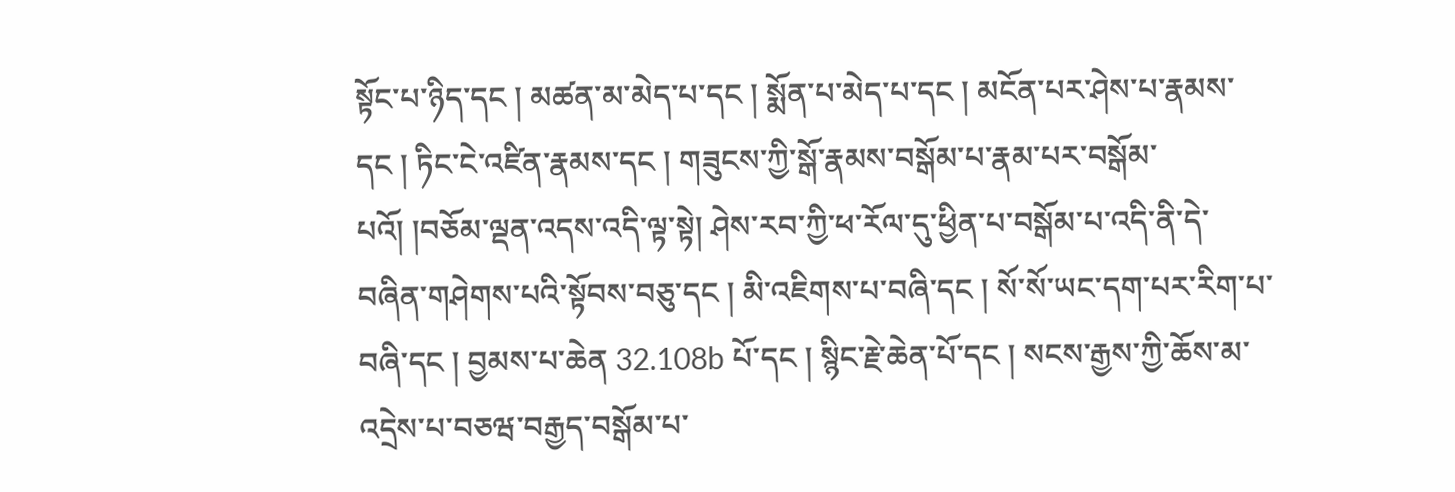སྟོང་པ་ཉིད་དང ། མཚན་མ་མེད་པ་དང ། སྨོན་པ་མེད་པ་དང ། མངོན་པར་ཤེས་པ་རྣམས་དང ། ཏིང་ངེ་འཛིན་རྣམས་དང ། གཟུངས་ཀྱི་སྒོ་རྣམས་བསྒོམ་པ་རྣམ་པར་བསྒོམ་པའོ། །བཅོམ་ལྡན་འདས་འདི་ལྟ་སྟེ། ཤེས་རབ་ཀྱི་ཕ་རོལ་དུ་ཕྱིན་པ་བསྒོམ་པ་འདི་ནི་དེ་བཞིན་གཤེགས་པའི་སྟོབས་བཅུ་དང ། མི་འཇིགས་པ་བཞི་དང ། སོ་སོ་ཡང་དག་པར་རིག་པ་བཞི་དང ། བྱམས་པ་ཆེན 32.108b པོ་དང ། སྙིང་རྗེ་ཆེན་པོ་དང ། སངས་རྒྱས་ཀྱི་ཆོས་མ་འདྲེས་པ་བཅཝ་བརྒྱད་བསྒོམ་པ་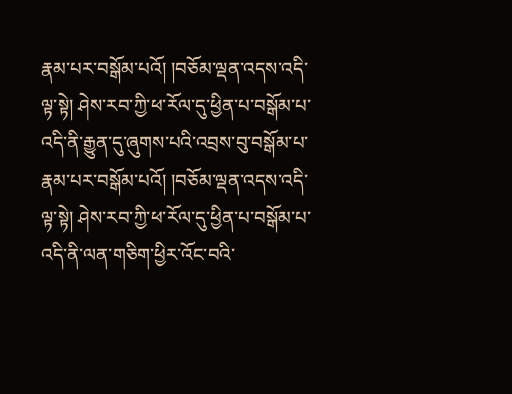རྣམ་པར་བསྒོམ་པའོ། །བཅོམ་ལྡན་འདས་འདི་ལྟ་སྟེ། ཤེས་རབ་ཀྱི་ཕ་རོལ་དུ་ཕྱིན་པ་བསྒོམ་པ་འདི་ནི་རྒྱུན་དུ་ཞུགས་པའི་འབྲས་བུ་བསྒོམ་པ་རྣམ་པར་བསྒོམ་པའོ། །བཅོམ་ལྡན་འདས་འདི་ལྟ་སྟེ། ཤེས་རབ་ཀྱི་ཕ་རོལ་དུ་ཕྱིན་པ་བསྒོམ་པ་འདི་ནི་ལན་གཅིག་ཕྱིར་འོང་བའི་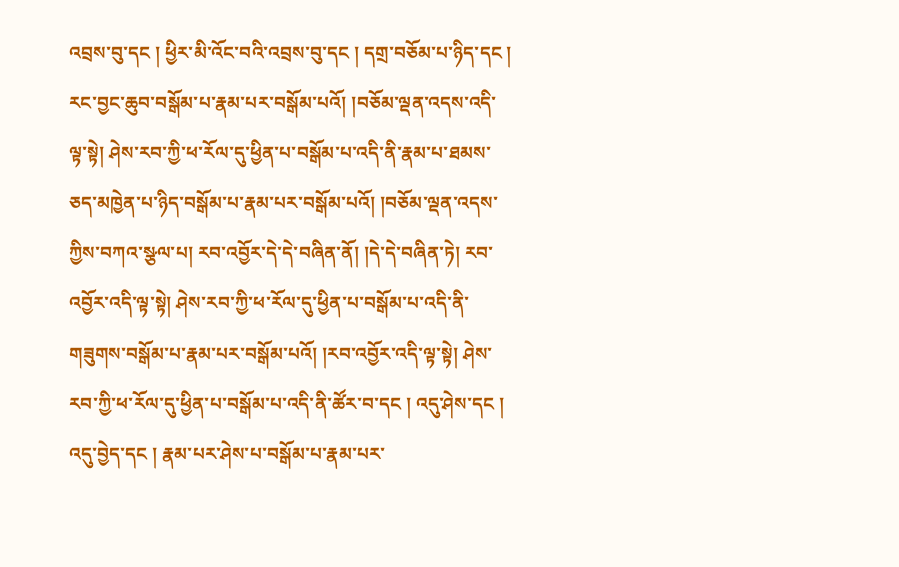འབྲས་བུ་དང ། ཕྱིར་མི་འོང་བའི་འབྲས་བུ་དང ། དགྲ་བཅོམ་པ་ཉིད་དང ། རང་བྱང་ཆུབ་བསྒོམ་པ་རྣམ་པར་བསྒོམ་པའོ། །བཅོམ་ལྡན་འདས་འདི་ལྟ་སྟེ། ཤེས་རབ་ཀྱི་ཕ་རོལ་དུ་ཕྱིན་པ་བསྒོམ་པ་འདི་ནི་རྣམ་པ་ཐམས་ཅད་མཁྱེན་པ་ཉིད་བསྒོམ་པ་རྣམ་པར་བསྒོམ་པའོ། །བཅོམ་ལྡན་འདས་ཀྱིས་བཀའ་སྩལ་པ། རབ་འབྱོར་དེ་དེ་བཞིན་ནོ། །དེ་དེ་བཞིན་ཏེ། རབ་འབྱོར་འདི་ལྟ་སྟེ། ཤེས་རབ་ཀྱི་ཕ་རོལ་དུ་ཕྱིན་པ་བསྒོམ་པ་འདི་ནི་གཟུགས་བསྒོམ་པ་རྣམ་པར་བསྒོམ་པའོ། །རབ་འབྱོར་འདི་ལྟ་སྟེ། ཤེས་རབ་ཀྱི་ཕ་རོལ་དུ་ཕྱིན་པ་བསྒོམ་པ་འདི་ནི་ཚོར་བ་དང ། འདུ་ཤེས་དང ། འདུ་བྱེད་དང ། རྣམ་པར་ཤེས་པ་བསྒོམ་པ་རྣམ་པར་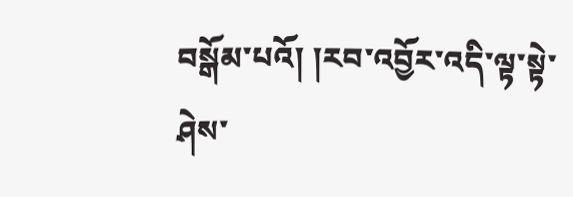བསྒོམ་པའོ། །རབ་འབྱོར་འདི་ལྟ་སྟེ་ཤེས་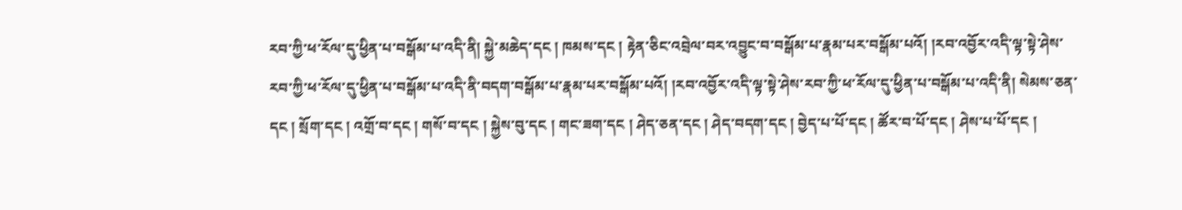རབ་ཀྱི་ཕ་རོལ་དུ་ཕྱིན་པ་བསྒོམ་པ་འདི་ནི། སྐྱེ་མཆེད་དང ། ཁམས་དང ། རྟེན་ཅིང་འབྲེལ་བར་འབྱུང་བ་བསྒོམ་པ་རྣམ་པར་བསྒོམ་པའོ། །རབ་འབྱོར་འདི་ལྟ་སྟེ་ཤེས་རབ་ཀྱི་ཕ་རོལ་དུ་ཕྱིན་པ་བསྒོམ་པ་འདི་ནི་བདག་བསྒོམ་པ་རྣམ་པར་བསྒོམ་པའོ། །རབ་འབྱོར་འདི་ལྟ་སྟེ་ཤེས་རབ་ཀྱི་ཕ་རོལ་དུ་ཕྱིན་པ་བསྒོམ་པ་འདི་ནི། སེམས་ཅན་དང ། སྲོག་དང ། འགྲོ་བ་དང ། གསོ་བ་དང ། སྐྱེས་བུ་དང ། གང་ཟག་དང ། ཤེད་ཅན་དང ། ཤེད་བདག་དང ། བྱེད་པ་པོ་དང ། ཚོར་བ་པོ་དང ། ཤེས་པ་པོ་དང །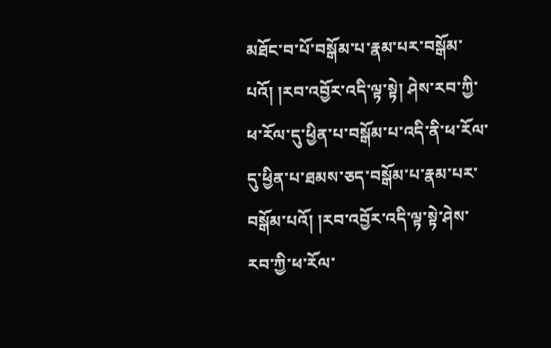མཐོང་བ་པོ་བསྒོམ་པ་རྣམ་པར་བསྒོམ་པའོ། །རབ་འབྱོར་འདི་ལྟ་སྟེ། ཤེས་རབ་ཀྱི་ཕ་རོལ་དུ་ཕྱིན་པ་བསྒོམ་པ་འདི་ནི་ཕ་རོལ་དུ་ཕྱིན་པ་ཐམས་ཅད་བསྒོམ་པ་རྣམ་པར་བསྒོམ་པའོ། །རབ་འབྱོར་འདི་ལྟ་སྟེ་ཤེས་རབ་ཀྱི་ཕ་རོལ་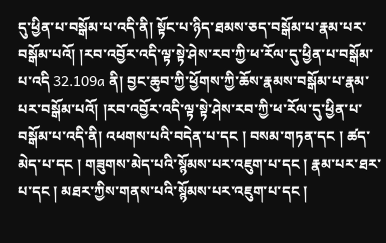དུ་ཕྱིན་པ་བསྒོམ་པ་འདི་ནི། སྟོང་པ་ཉིད་ཐམས་ཅད་བསྒོམ་པ་རྣམ་པར་བསྒོམ་པའོ། །རབ་འབྱོར་འདི་ལྟ་སྟེ་ཤེས་རབ་ཀྱི་ཕ་རོལ་དུ་ཕྱིན་པ་བསྒོམ་པ་འདི 32.109a ནི། བྱང་ཆུབ་ཀྱི་ཕྱོགས་ཀྱི་ཆོས་རྣམས་བསྒོམ་པ་རྣམ་པར་བསྒོམ་པའོ། །རབ་འབྱོར་འདི་ལྟ་སྟེ་ཤེས་རབ་ཀྱི་ཕ་རོལ་དུ་ཕྱིན་པ་བསྒོམ་པ་འདི་ནི། འཕགས་པའི་བདེན་པ་དང ། བསམ་གཏན་དང ། ཚད་མེད་པ་དང ། གཟུགས་མེད་པའི་སྙོམས་པར་འཇུག་པ་དང ། རྣམ་པར་ཐར་པ་དང ། མཐར་ཀྱིས་གནས་པའི་སྙོམས་པར་འཇུག་པ་དང །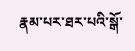རྣམ་པར་ཐར་པའི་སྒོ་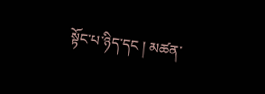སྟོང་པ་ཉིད་དང ། མཚན་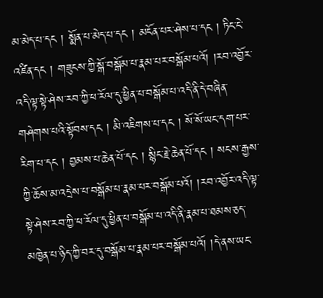མ་མེད་པ་དང ། སྨོན་པ་མེད་པ་དང ། མངོན་པར་ཤེས་པ་དང ། ཏིང་ངེ་འཛིན་དང ། གཟུངས་ཀྱི་སྒོ་བསྒོམ་པ་རྣམ་པར་བསྒོམ་པའོ། །རབ་འབྱོར་འདི་ལྟ་སྟེ་ཤེས་རབ་ཀྱི་ཕ་རོལ་དུ་ཕྱིན་པ་བསྒོམ་པ་འདི་ནི་དེ་བཞིན་གཤེགས་པའི་སྟོབས་དང ། མི་འཇིགས་པ་དང ། སོ་སོ་ཡང་དག་པར་རིག་པ་དང ། བྱམས་པ་ཆེན་པོ་དང ། སྙིང་རྗེ་ཆེན་པོ་དང ། སངས་རྒྱས་ཀྱི་ཆོས་མ་འདྲེས་པ་བསྒོམ་པ་རྣམ་པར་བསྒོམ་པའོ། །རབ་འབྱོར་འདི་ལྟ་སྟེ་ཤེས་རབ་ཀྱི་ཕ་རོལ་དུ་ཕྱིན་པ་བསྒོམ་པ་འདི་ནི་རྣམ་པ་ཐམས་ཅད་མཁྱེན་པ་ཉིད་ཀྱི་བར་དུ་བསྒོམ་པ་རྣམ་པར་བསྒོམ་པའོ། །དེ་ནས་ཡང་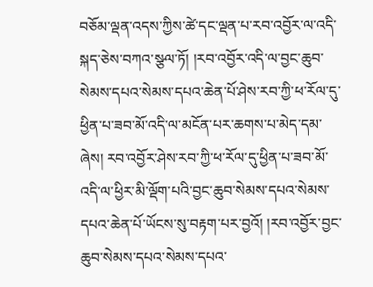བཅོམ་ལྡན་འདས་ཀྱིས་ཚེ་དང་ལྡན་པ་རབ་འབྱོར་ལ་འདི་སྐད་ཅེས་བཀའ་སྩལ་ཏོ། །རབ་འབྱོར་འདི་ལ་བྱང་ཆུབ་སེམས་དཔའ་སེམས་དཔའ་ཆེན་པོ་ཤེས་རབ་ཀྱི་ཕ་རོལ་དུ་ཕྱིན་པ་ཟབ་མོ་འདི་ལ་མངོན་པར་ཆགས་པ་མེད་དམ་ཞེས། རབ་འབྱོར་ཤེས་རབ་ཀྱི་ཕ་རོལ་དུ་ཕྱིན་པ་ཟབ་མོ་འདི་ལ་ཕྱིར་མི་ལྡོག་པའི་བྱང་ཆུབ་སེམས་དཔའ་སེམས་དཔའ་ཆེན་པོ་ཡོངས་སུ་བརྟག་པར་བྱའོ། །རབ་འབྱོར་བྱང་ཆུབ་སེམས་དཔའ་སེམས་དཔའ་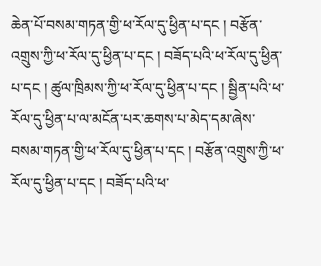ཆེན་པོ་བསམ་གཏན་གྱི་ཕ་རོལ་དུ་ཕྱིན་པ་དང ། བརྩོན་འགྲུས་ཀྱི་ཕ་རོལ་དུ་ཕྱིན་པ་དང ། བཟོད་པའི་ཕ་རོལ་དུ་ཕྱིན་པ་དང ། ཚུལ་ཁྲིམས་ཀྱི་ཕ་རོལ་དུ་ཕྱིན་པ་དང ། སྦྱིན་པའི་ཕ་རོལ་དུ་ཕྱིན་པ་ལ་མངོན་པར་ཆགས་པ་མེད་དམ་ཞེས་བསམ་གཏན་གྱི་ཕ་རོལ་དུ་ཕྱིན་པ་དང ། བརྩོན་འགྲུས་ཀྱི་ཕ་རོལ་དུ་ཕྱིན་པ་དང ། བཟོད་པའི་ཕ་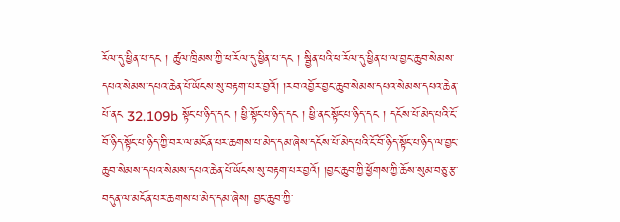རོལ་དུ་ཕྱིན་པ་དང ། ཚུལ་ཁྲིམས་ཀྱི་ཕ་རོལ་དུ་ཕྱིན་པ་དང ། སྦྱིན་པའི་ཕ་རོལ་དུ་ཕྱིན་པ་ལ་བྱང་ཆུབ་སེམས་དཔའ་སེམས་དཔའ་ཆེན་པོ་ཡོངས་སུ་བརྟག་པར་བྱའོ། །རབ་འབྱོར་བྱང་ཆུབ་སེམས་དཔའ་སེམས་དཔའ་ཆེན་པོ་ནང 32.109b སྟོང་པ་ཉིད་དང ། ཕྱི་སྟོང་པ་ཉིད་དང ། ཕྱི་ནང་སྟོང་པ་ཉིད་དང ། དངོས་པོ་མེད་པའི་ངོ་བོ་ཉིད་སྟོང་པ་ཉིད་ཀྱི་བར་ལ་མངོན་པར་ཆགས་པ་མེད་དམ་ཞེས་དངོས་པོ་མེད་པའི་ངོ་བོ་ཉིད་སྟོང་པ་ཉིད་ལ་བྱང་ཆུབ་སེམས་དཔའ་སེམས་དཔའ་ཆེན་པོ་ཡོངས་སུ་བརྟག་པར་བྱའོ། །བྱང་ཆུབ་ཀྱི་ཕྱོགས་ཀྱི་ཆོས་སུམ་བཅུ་རྩ་བདུན་ལ་མངོན་པར་ཆགས་པ་མེད་དམ་ཞེས། བྱང་ཆུབ་ཀྱི་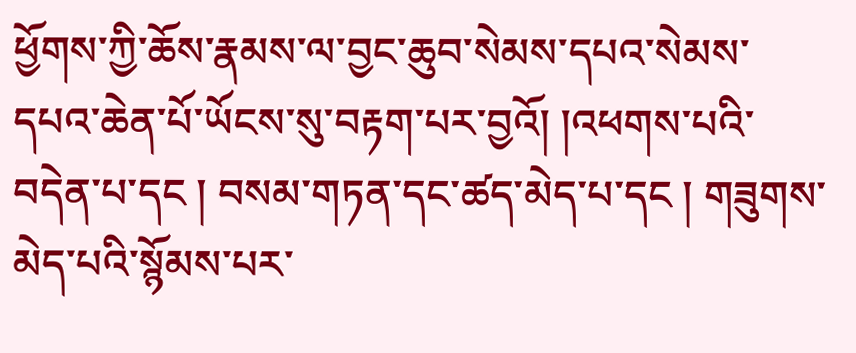ཕྱོགས་ཀྱི་ཆོས་རྣམས་ལ་བྱང་ཆུབ་སེམས་དཔའ་སེམས་དཔའ་ཆེན་པོ་ཡོངས་སུ་བརྟག་པར་བྱའོ། །འཕགས་པའི་བདེན་པ་དང ། བསམ་གཏན་དང་ཚད་མེད་པ་དང ། གཟུགས་མེད་པའི་སྙོམས་པར་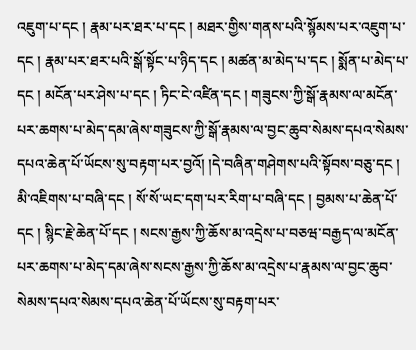འཇུག་པ་དང ། རྣམ་པར་ཐར་པ་དང ། མཐར་གྱིས་གནས་པའི་སྙོམས་པར་འཇུག་པ་དང ། རྣམ་པར་ཐར་པའི་སྒོ་སྟོང་པ་ཉིད་དང ། མཚན་མ་མེད་པ་དང ། སྨོན་པ་མེད་པ་དང ། མངོན་པར་ཤེས་པ་དང ། ཏིང་ངེ་འཛིན་དང ། གཟུངས་ཀྱི་སྒོ་རྣམས་ལ་མངོན་པར་ཆགས་པ་མེད་དམ་ཞེས་གཟུངས་ཀྱི་སྒོ་རྣམས་ལ་བྱང་ཆུབ་སེམས་དཔའ་སེམས་དཔའ་ཆེན་པོ་ཡོངས་སུ་བརྟག་པར་བྱའོ། །དེ་བཞིན་གཤེགས་པའི་སྟོབས་བཅུ་དང ། མི་འཇིགས་པ་བཞི་དང ། སོ་སོ་ཡང་དག་པར་རིག་པ་བཞི་དང ། བྱམས་པ་ཆེན་པོ་དང ། སྙིང་རྗེ་ཆེན་པོ་དང ། སངས་རྒྱས་ཀྱི་ཆོས་མ་འདྲེས་པ་བཅཝ་བརྒྱད་ལ་མངོན་པར་ཆགས་པ་མེད་དམ་ཞེས་སངས་རྒྱས་ཀྱི་ཆོས་མ་འདྲེས་པ་རྣམས་ལ་བྱང་ཆུབ་སེམས་དཔའ་སེམས་དཔའ་ཆེན་པོ་ཡོངས་སུ་བརྟག་པར་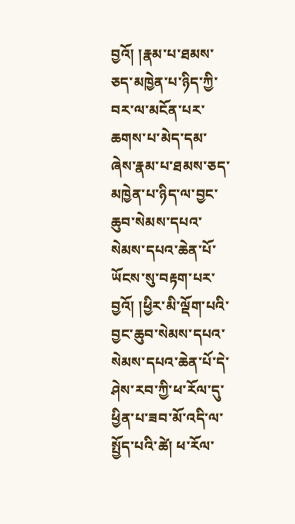བྱའོ། །རྣམ་པ་ཐམས་ཅད་མཁྱེན་པ་ཉིད་ཀྱི་བར་ལ་མངོན་པར་ཆགས་པ་མེད་དམ་ཞེས་རྣམ་པ་ཐམས་ཅད་མཁྱེན་པ་ཉིད་ལ་བྱང་ཆུབ་སེམས་དཔའ་སེམས་དཔའ་ཆེན་པོ་ཡོངས་སུ་བརྟག་པར་བྱའོ། །ཕྱིར་མི་ལྡོག་པའི་བྱང་ཆུབ་སེམས་དཔའ་སེམས་དཔའ་ཆེན་པོ་དེ་ཤེས་རབ་ཀྱི་ཕ་རོལ་དུ་ཕྱིན་པ་ཟབ་མོ་འདི་ལ་སྤྱོད་པའི་ཚེ། ཕ་རོལ་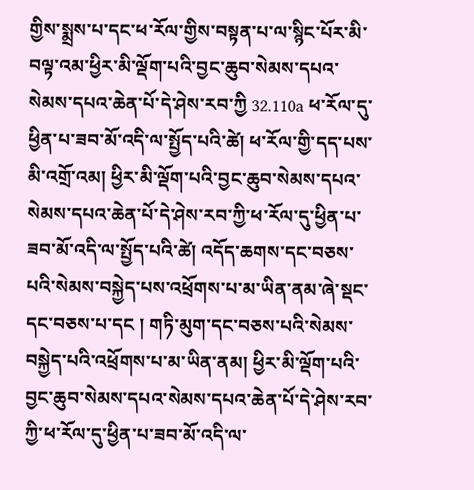གྱིས་སྨྲས་པ་དང་ཕ་རོལ་གྱིས་བསྟན་པ་ལ་སྙིང་པོར་མི་བལྟ་འམ་ཕྱིར་མི་ལྡོག་པའི་བྱང་ཆུབ་སེམས་དཔའ་སེམས་དཔའ་ཆེན་པོ་དེ་ཤེས་རབ་ཀྱི 32.110a ཕ་རོལ་དུ་ཕྱིན་པ་ཟབ་མོ་འདི་ལ་སྤྱོད་པའི་ཚེ། ཕ་རོལ་གྱི་དད་པས་མི་འགྲོ་འམ། ཕྱིར་མི་ལྡོག་པའི་བྱང་ཆུབ་སེམས་དཔའ་སེམས་དཔའ་ཆེན་པོ་དེ་ཤེས་རབ་ཀྱི་ཕ་རོལ་དུ་ཕྱིན་པ་ཟབ་མོ་འདི་ལ་སྤྱོད་པའི་ཚེ། འདོད་ཆགས་དང་བཅས་པའི་སེམས་བསྐྱེད་པས་འཕྲོགས་པ་མ་ཡིན་ནམ་ཞེ་སྡང་དང་བཅས་པ་དང ། གཏི་མུག་དང་བཅས་པའི་སེམས་བསྐྱེད་པའི་འཕྲོགས་པ་མ་ཡིན་ནམ། ཕྱིར་མི་ལྡོག་པའི་བྱང་ཆུབ་སེམས་དཔའ་སེམས་དཔའ་ཆེན་པོ་དེ་ཤེས་རབ་ཀྱི་ཕ་རོལ་དུ་ཕྱིན་པ་ཟབ་མོ་འདི་ལ་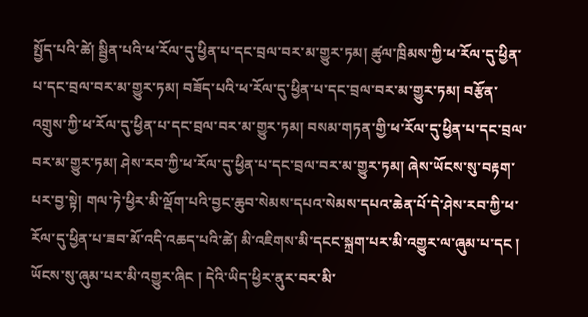སྤྱོད་པའི་ཚེ། སྦྱིན་པའི་ཕ་རོལ་དུ་ཕྱིན་པ་དང་བྲལ་བར་མ་གྱུར་ཏམ། ཚུལ་ཁྲིམས་ཀྱི་ཕ་རོལ་དུ་ཕྱིན་པ་དང་བྲལ་བར་མ་གྱུར་ཏམ། བཟོད་པའི་ཕ་རོལ་དུ་ཕྱིན་པ་དང་བྲལ་བར་མ་གྱུར་ཏམ། བརྩོན་འགྲུས་ཀྱི་ཕ་རོལ་དུ་ཕྱིན་པ་དང་བྲལ་བར་མ་གྱུར་ཏམ། བསམ་གཏན་གྱི་ཕ་རོལ་དུ་ཕྱིན་པ་དང་བྲལ་བར་མ་གྱུར་ཏམ། ཤེས་རབ་ཀྱི་ཕ་རོལ་དུ་ཕྱིན་པ་དང་བྲལ་བར་མ་གྱུར་ཏམ། ཞེས་ཡོངས་སུ་བརྟག་པར་བྱ་སྟེ། གལ་ཏེ་ཕྱིར་མི་ལྡོག་པའི་བྱང་ཆུབ་སེམས་དཔའ་སེམས་དཔའ་ཆེན་པོ་དེ་ཤེས་རབ་ཀྱི་ཕ་རོལ་དུ་ཕྱིན་པ་ཟབ་མོ་འདི་འཆད་པའི་ཚེ། མི་འཇིགས་མི་དངང་སྐྲག་པར་མི་འགྱུར་ལ་ཞུམ་པ་དང ། ཡོངས་སུ་ཞུམ་པར་མི་འགྱུར་ཞིང ། དེའི་ཡིད་ཕྱིར་ནུར་བར་མི་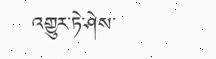འགྱུར་ཏེ་ཤེས་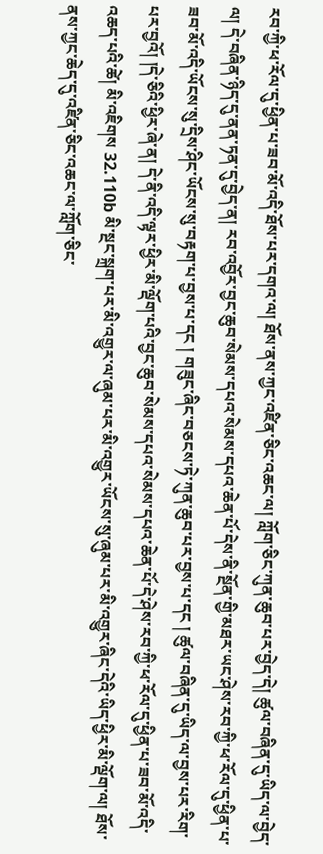རབ་ཀྱི་ཕ་རོལ་དུ་ཕྱིན་པ་ཟབ་མོ་འདི་ཐོས་པར་དགའ་ལ། ཐོས་ནས་ཀྱང་འཛིན་ཅིང་འཆང་ལ། ཀློག་ཅིང་ཀུན་ཆུབ་པར་བྱེད་དེ། ཚུལ་བཞིན་དུ་ཡིད་ལ་བྱེད་ལ། དེ་བཞིན་ཉིད་དུ་ནན་ཏན་དུ་བྱེད་ན། རབ་འབྱོར་བྱང་ཆུབ་སེམས་དཔའ་སེམས་དཔའ་ཆེན་པོ་དེས་ནི་སྔོན་གྱི་མཐར་ཡང་ཤེས་རབ་ཀྱི་ཕ་རོལ་དུ་ཕྱིན་པ་ཟབ་མོ་འདི་ཡོངས་སུ་དྲིས་ཤིང་ཡོངས་སུ་བརྟག་པ་བྱས་པ་དང ། གཟུང་ཞིང་བཅངས་ཏེ་ཀུན་ཆུབ་པར་བྱས་པ་དང ། ཚུལ་བཞིན་དུ་ཡིད་ལ་བྱས་པར་རིག་པར་བྱའོ། །དེ་ཅིའི་ཕྱིར་ཞེ་ན། དེ་ནི་འདི་ལྟར་ཕྱིར་མི་ལྡོག་པའི་བྱང་ཆུབ་སེམས་དཔའ་སེམས་དཔའ་ཆེན་པོ་དེ་ཤེས་རབ་ཀྱི་ཕ་རོལ་དུ་ཕྱིན་པ་ཟབ་མོ་འདི་འཆད་པའི་ཚེ། མི་འཇིགས 32.110b མི་སྔང་སྐྲག་པར་མི་འགྱུར་ལ་ཞུམ་པར་མི་འགྱུར་ཡོངས་སུ་ཞུམ་པར་མི་འགྱུར་ཞིང་དེའི་ཡིད་ཕྱིར་མི་ལྡོག་ལ། ཐོས་ནས་ཀྱང་ཆེད་དུ་འཛིན་ཅིང་འཆང་ལ་ཀློག་ཅིང་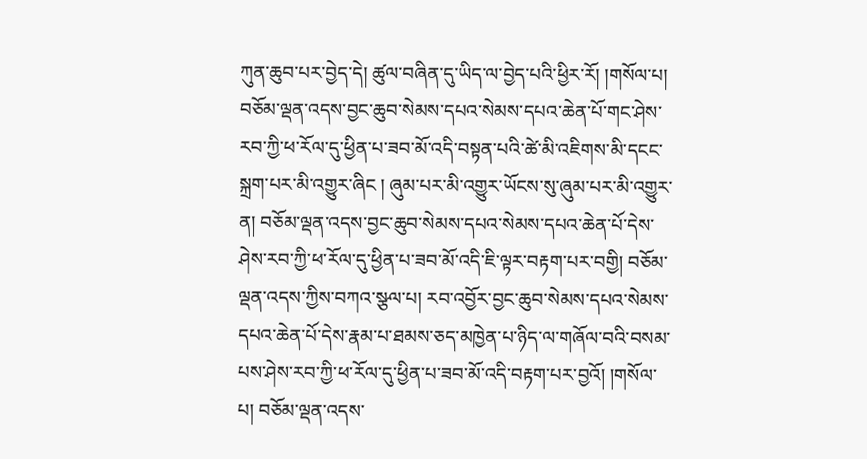ཀུན་ཆུབ་པར་བྱེད་དེ། ཚུལ་བཞིན་དུ་ཡིད་ལ་བྱེད་པའི་ཕྱིར་རོ། །གསོལ་པ། བཅོམ་ལྡན་འདས་བྱང་ཆུབ་སེམས་དཔའ་སེམས་དཔའ་ཆེན་པོ་གང་ཤེས་རབ་ཀྱི་ཕ་རོལ་དུ་ཕྱིན་པ་ཟབ་མོ་འདི་བསྟན་པའི་ཚེ་མི་འཇིགས་མི་དངང་སྐྲག་པར་མི་འགྱུར་ཞིང ། ཞུམ་པར་མི་འགྱུར་ཡོངས་སུ་ཞུམ་པར་མི་འགྱུར་ན། བཅོམ་ལྡན་འདས་བྱང་ཆུབ་སེམས་དཔའ་སེམས་དཔའ་ཆེན་པོ་དེས་ཤེས་རབ་ཀྱི་ཕ་རོལ་དུ་ཕྱིན་པ་ཟབ་མོ་འདི་ཇི་ལྟར་བརྟག་པར་བགྱི། བཅོམ་ལྡན་འདས་ཀྱིས་བཀའ་སྩལ་པ། རབ་འབྱོར་བྱང་ཆུབ་སེམས་དཔའ་སེམས་དཔའ་ཆེན་པོ་དེས་རྣམ་པ་ཐམས་ཅད་མཁྱེན་པ་ཉིད་ལ་གཞོལ་བའི་བསམ་པས་ཤེས་རབ་ཀྱི་ཕ་རོལ་དུ་ཕྱིན་པ་ཟབ་མོ་འདི་བརྟག་པར་བྱའོ། །གསོལ་པ། བཅོམ་ལྡན་འདས་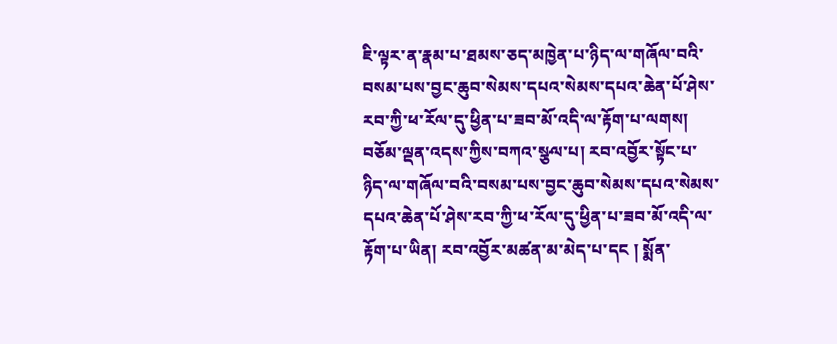ཇི་ལྟར་ན་རྣམ་པ་ཐམས་ཅད་མཁྱེན་པ་ཉིད་ལ་གཞོལ་བའི་བསམ་པས་བྱང་ཆུབ་སེམས་དཔའ་སེམས་དཔའ་ཆེན་པོ་ཤེས་རབ་ཀྱི་ཕ་རོལ་དུ་ཕྱིན་པ་ཟབ་མོ་འདི་ལ་རྟོག་པ་ལགས། བཅོམ་ལྡན་འདས་ཀྱིས་བཀའ་སྩལ་པ། རབ་འབྱོར་སྟོང་པ་ཉིད་ལ་གཞོལ་བའི་བསམ་པས་བྱང་ཆུབ་སེམས་དཔའ་སེམས་དཔའ་ཆེན་པོ་ཤེས་རབ་ཀྱི་ཕ་རོལ་དུ་ཕྱིན་པ་ཟབ་མོ་འདི་ལ་རྟོག་པ་ཡིན། རབ་འབྱོར་མཚན་མ་མེད་པ་དང ། སྨོན་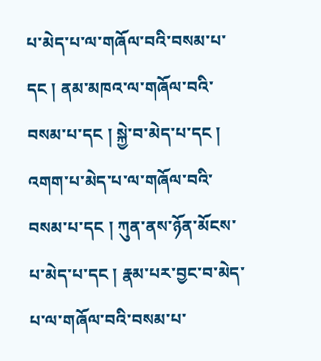པ་མེད་པ་ལ་གཞོལ་བའི་བསམ་པ་དང ། ནམ་མཁའ་ལ་གཞོལ་བའི་བསམ་པ་དང ། སྐྱེ་བ་མེད་པ་དང ། འགག་པ་མེད་པ་ལ་གཞོལ་བའི་བསམ་པ་དང ། ཀུན་ནས་ཉོན་མོངས་པ་མེད་པ་དང ། རྣམ་པར་བྱང་བ་མེད་པ་ལ་གཞོལ་བའི་བསམ་པ་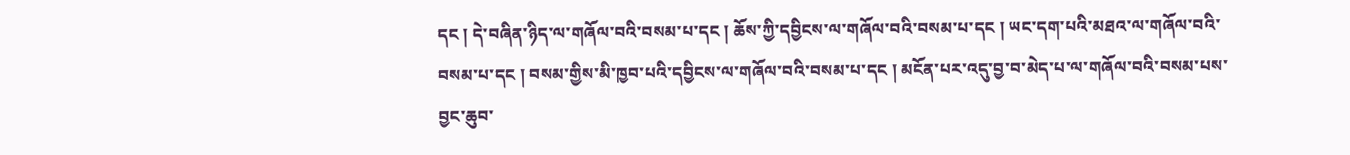དང ། དེ་བཞིན་ཉིད་ལ་གཞོལ་བའི་བསམ་པ་དང ། ཆོས་ཀྱི་དབྱིངས་ལ་གཞོལ་བའི་བསམ་པ་དང ། ཡང་དག་པའི་མཐའ་ལ་གཞོལ་བའི་བསམ་པ་དང ། བསམ་གྱིས་མི་ཁྱབ་པའི་དབྱིངས་ལ་གཞོལ་བའི་བསམ་པ་དང ། མངོན་པར་འདུ་བྱ་བ་མེད་པ་ལ་གཞོལ་བའི་བསམ་པས་བྱང་ཆུབ་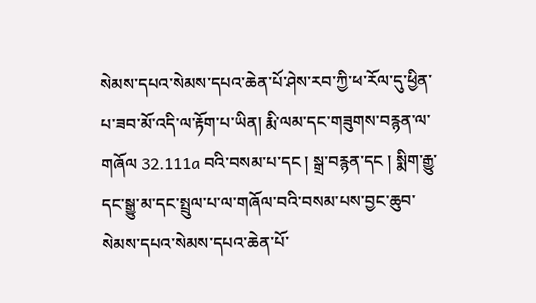སེམས་དཔའ་སེམས་དཔའ་ཆེན་པོ་ཤེས་རབ་ཀྱི་ཕ་རོལ་དུ་ཕྱིན་པ་ཟབ་མོ་འདི་ལ་རྟོག་པ་ཡིན། རྨི་ལམ་དང་གཟུགས་བརྙན་ལ་གཞོལ 32.111a བའི་བསམ་པ་དང ། སྒྲ་བརྙན་དང ། སྨིག་རྒྱུ་དང་སྒྱུ་མ་དང་སྤྲུལ་པ་ལ་གཞོལ་བའི་བསམ་པས་བྱང་ཆུབ་སེམས་དཔའ་སེམས་དཔའ་ཆེན་པོ་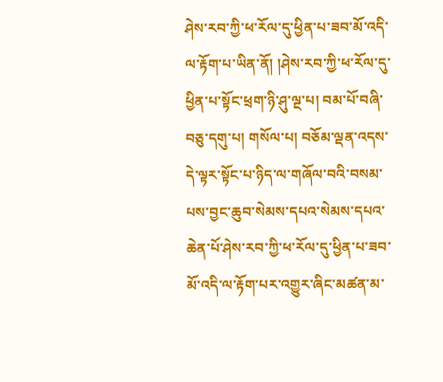ཤེས་རབ་ཀྱི་ཕ་རོལ་དུ་ཕྱིན་པ་ཟབ་མོ་འདི་ལ་རྟོག་པ་ཡིན་ནོ། །ཤེས་རབ་ཀྱི་ཕ་རོལ་དུ་ཕྱིན་པ་སྟོང་ཕྲག་ཉི་ཤུ་ལྔ་པ། བམ་པོ་བཞི་བཅུ་དགུ་པ། གསོལ་པ། བཅོམ་ལྡན་འདས་དེ་ལྟར་སྟོང་པ་ཉིད་ལ་གཞོལ་བའི་བསམ་པས་བྱང་ཆུབ་སེམས་དཔའ་སེམས་དཔའ་ཆེན་པོ་ཤེས་རབ་ཀྱི་ཕ་རོལ་དུ་ཕྱིན་པ་ཟབ་མོ་འདི་ལ་རྟོག་པར་འགྱུར་ཞིང་མཚན་མ་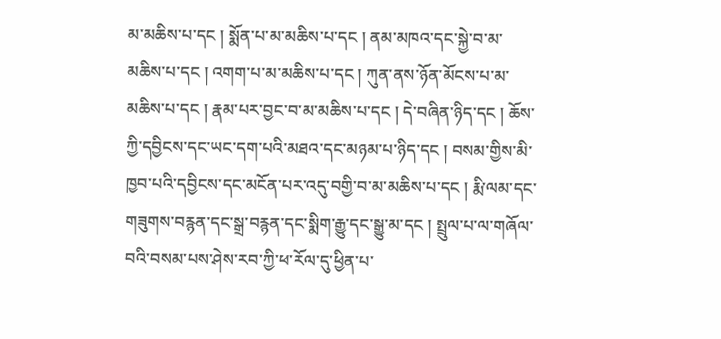མ་མཆིས་པ་དང ། སྨོན་པ་མ་མཆིས་པ་དང ། ནམ་མཁའ་དང་སྐྱེ་བ་མ་མཆིས་པ་དང ། འགག་པ་མ་མཆིས་པ་དང ། ཀུན་ནས་ཉོན་མོངས་པ་མ་མཆིས་པ་དང ། རྣམ་པར་བྱང་བ་མ་མཆིས་པ་དང ། དེ་བཞིན་ཉིད་དང ། ཆོས་ཀྱི་དབྱིངས་དང་ཡང་དག་པའི་མཐའ་དང་མཉམ་པ་ཉིད་དང ། བསམ་གྱིས་མི་ཁྱབ་པའི་དབྱིངས་དང་མངོན་པར་འདུ་བགྱི་བ་མ་མཆིས་པ་དང ། རྨི་ལམ་དང་གཟུགས་བརྙན་དང་སྒྲ་བརྙན་དང་སྨིག་རྒྱུ་དང་སྒྱུ་མ་དང ། སྤྲུལ་པ་ལ་གཞོལ་བའི་བསམ་པས་ཤེས་རབ་ཀྱི་ཕ་རོལ་དུ་ཕྱིན་པ་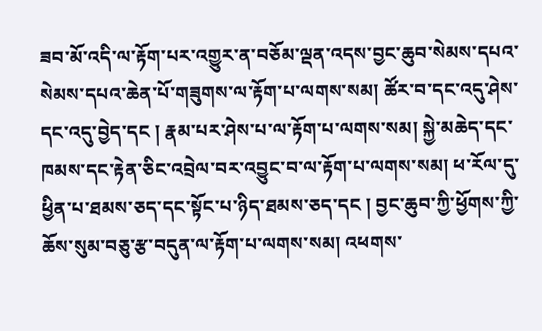ཟབ་མོ་འདི་ལ་རྟོག་པར་འགྱུར་ན་བཅོམ་ལྡན་འདས་བྱང་ཆུབ་སེམས་དཔའ་སེམས་དཔའ་ཆེན་པོ་གཟུགས་ལ་རྟོག་པ་ལགས་སམ། ཚོར་བ་དང་འདུ་ཤེས་དང་འདུ་བྱེད་དང ། རྣམ་པར་ཤེས་པ་ལ་རྟོག་པ་ལགས་སམ། སྐྱེ་མཆེད་དང་ཁམས་དང་རྟེན་ཅིང་འབྲེལ་བར་འབྱུང་བ་ལ་རྟོག་པ་ལགས་སམ། ཕ་རོལ་དུ་ཕྱིན་པ་ཐམས་ཅད་དང་སྟོང་པ་ཉིད་ཐམས་ཅད་དང ། བྱང་ཆུབ་ཀྱི་ཕྱོགས་ཀྱི་ཆོས་སུམ་བཅུ་རྩ་བདུན་ལ་རྟོག་པ་ལགས་སམ། འཕགས་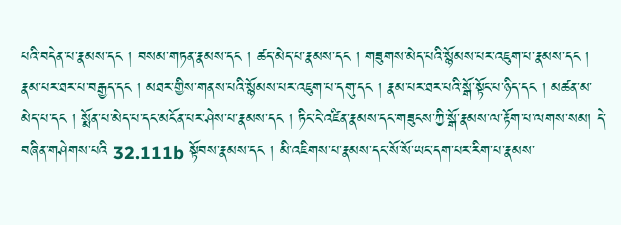པའི་བདེན་པ་རྣམས་དང ། བསམ་གཏན་རྣམས་དང ། ཚད་མེད་པ་རྣམས་དང ། གཟུགས་མེད་པའི་སྙོམས་པར་འཇུག་པ་རྣམས་དང ། རྣམ་པར་ཐར་པ་བརྒྱད་དང ། མཐར་གྱིས་གནས་པའི་སྙོམས་པར་འཇུག་པ་དགུ་དང ། རྣམ་པར་ཐར་པའི་སྒོ་སྟོང་པ་ཉིད་དང ། མཚན་མ་མེད་པ་དང ། སྨོན་པ་མེད་པ་དང་མངོན་པར་ཤེས་པ་རྣམས་དང ། ཏིང་ངེ་འཛིན་རྣམས་དང་གཟུངས་ཀྱི་སྒོ་རྣམས་ལ་རྟོག་པ་ལགས་སམ། དེ་བཞིན་གཤེགས་པའི 32.111b སྟོབས་རྣམས་དང ། མི་འཇིགས་པ་རྣམས་དང་སོ་སོ་ཡང་དག་པར་རིག་པ་རྣམས་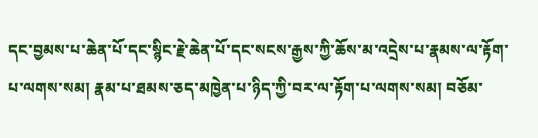དང་བྱམས་པ་ཆེན་པོ་དང་སྙིང་རྗེ་ཆེན་པོ་དང་སངས་རྒྱས་ཀྱི་ཆོས་མ་འདྲེས་པ་རྣམས་ལ་རྟོག་པ་ལགས་སམ། རྣམ་པ་ཐམས་ཅད་མཁྱེན་པ་ཉིད་ཀྱི་བར་ལ་རྟོག་པ་ལགས་སམ། བཅོམ་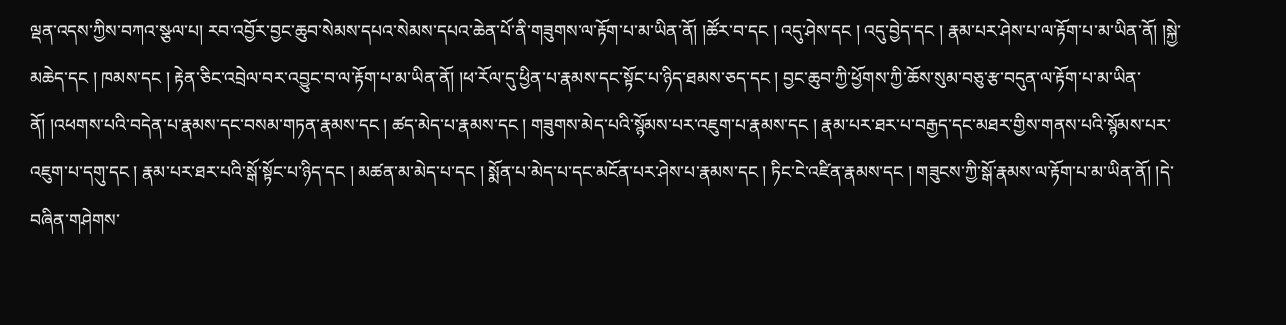ལྡན་འདས་ཀྱིས་བཀའ་སྩལ་པ། རབ་འབྱོར་བྱང་ཆུབ་སེམས་དཔའ་སེམས་དཔའ་ཆེན་པོ་ནི་གཟུགས་ལ་རྟོག་པ་མ་ཡིན་ནོ། །ཚོར་བ་དང ། འདུ་ཤེས་དང ། འདུ་བྱེད་དང ། རྣམ་པར་ཤེས་པ་ལ་རྟོག་པ་མ་ཡིན་ནོ། །སྐྱེ་མཆེད་དང ། ཁམས་དང ། རྟེན་ཅིང་འབྲེལ་བར་འབྱུང་བ་ལ་རྟོག་པ་མ་ཡིན་ནོ། །ཕ་རོལ་དུ་ཕྱིན་པ་རྣམས་དང་སྟོང་པ་ཉིད་ཐམས་ཅད་དང ། བྱང་ཆུབ་ཀྱི་ཕྱོགས་ཀྱི་ཆོས་སུམ་བཅུ་རྩ་བདུན་ལ་རྟོག་པ་མ་ཡིན་ནོ། །འཕགས་པའི་བདེན་པ་རྣམས་དང་བསམ་གཏན་རྣམས་དང ། ཚད་མེད་པ་རྣམས་དང ། གཟུགས་མེད་པའི་སྙོམས་པར་འཇུག་པ་རྣམས་དང ། རྣམ་པར་ཐར་པ་བརྒྱད་དང་མཐར་གྱིས་གནས་པའི་སྙོམས་པར་འཇུག་པ་དགུ་དང ། རྣམ་པར་ཐར་པའི་སྒོ་སྟོང་པ་ཉིད་དང ། མཚན་མ་མེད་པ་དང ། སྨོན་པ་མེད་པ་དང་མངོན་པར་ཤེས་པ་རྣམས་དང ། ཏིང་ངེ་འཛིན་རྣམས་དང ། གཟུངས་ཀྱི་སྒོ་རྣམས་ལ་རྟོག་པ་མ་ཡིན་ནོ། །དེ་བཞིན་གཤེགས་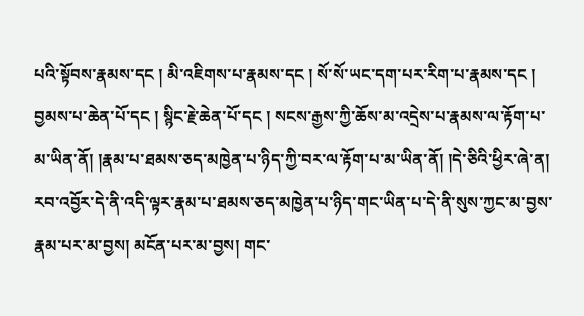པའི་སྟོབས་རྣམས་དང ། མི་འཇིགས་པ་རྣམས་དང ། སོ་སོ་ཡང་དག་པར་རིག་པ་རྣམས་དང ། བྱམས་པ་ཆེན་པོ་དང ། སྙིང་རྗེ་ཆེན་པོ་དང ། སངས་རྒྱས་ཀྱི་ཆོས་མ་འདྲེས་པ་རྣམས་ལ་རྟོག་པ་མ་ཡིན་ནོ། །རྣམ་པ་ཐམས་ཅད་མཁྱེན་པ་ཉིད་ཀྱི་བར་ལ་རྟོག་པ་མ་ཡིན་ནོ། །དེ་ཅིའི་ཕྱིར་ཞེ་ན། རབ་འབྱོར་དེ་ནི་འདི་ལྟར་རྣམ་པ་ཐམས་ཅད་མཁྱེན་པ་ཉིད་གང་ཡིན་པ་དེ་ནི་སུས་ཀྱང་མ་བྱས་རྣམ་པར་མ་བྱས། མངོན་པར་མ་བྱས། གང་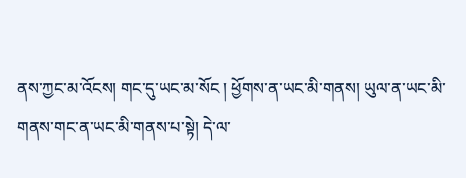ནས་ཀྱང་མ་འོངས། གང་དུ་ཡང་མ་སོང ། ཕྱོགས་ན་ཡང་མི་གནས། ཡུལ་ན་ཡང་མི་གནས་གང་ན་ཡང་མི་གནས་པ་སྟེ། དེ་ལ་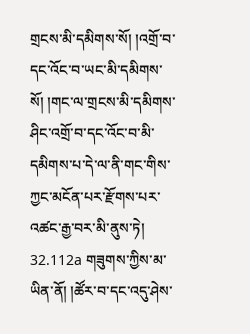གྲངས་མི་དམིགས་སོ། །འགྲོ་བ་དང་འོང་བ་ཡང་མི་དམིགས་སོ། །གང་ལ་གྲངས་མི་དམིགས་ཤིང་འགྲོ་བ་དང་འོང་བ་མི་དམིགས་པ་དེ་ལ་ནི་གང་གིས་ཀྱང་མངོན་པར་རྫོགས་པར་འཚང་རྒྱ་བར་མི་ནུས་ཏེ། 32.112a གཟུགས་ཀྱིས་མ་ཡིན་ནོ། །ཚོར་བ་དང་འདུ་ཤེས་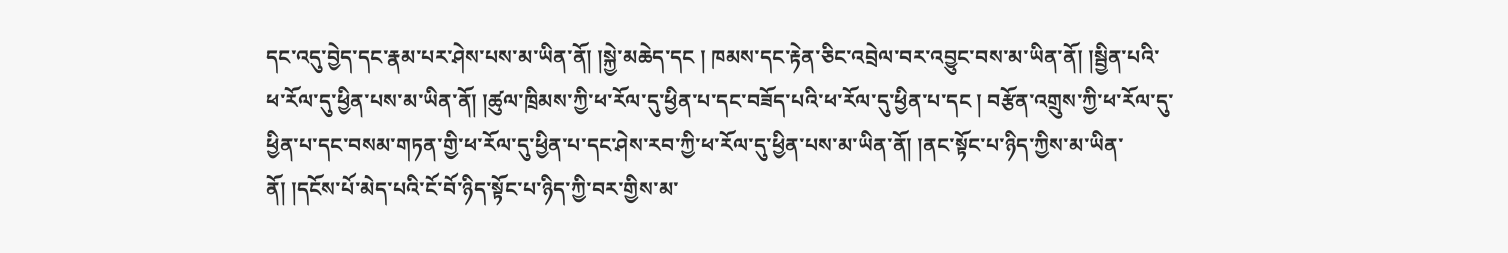དང་འདུ་བྱེད་དང་རྣམ་པར་ཤེས་པས་མ་ཡིན་ནོ། །སྐྱེ་མཆེད་དང ། ཁམས་དང་རྟེན་ཅིང་འབྲེལ་བར་འབྱུང་བས་མ་ཡིན་ནོ། །སྦྱིན་པའི་ཕ་རོལ་དུ་ཕྱིན་པས་མ་ཡིན་ནོ། །ཚུལ་ཁྲིམས་ཀྱི་ཕ་རོལ་དུ་ཕྱིན་པ་དང་བཟོད་པའི་ཕ་རོལ་དུ་ཕྱིན་པ་དང ། བརྩོན་འགྲུས་ཀྱི་ཕ་རོལ་དུ་ཕྱིན་པ་དང་བསམ་གཏན་གྱི་ཕ་རོལ་དུ་ཕྱིན་པ་དང་ཤེས་རབ་ཀྱི་ཕ་རོལ་དུ་ཕྱིན་པས་མ་ཡིན་ནོ། །ནང་སྟོང་པ་ཉིད་ཀྱིས་མ་ཡིན་ནོ། །དངོས་པོ་མེད་པའི་ངོ་བོ་ཉིད་སྟོང་པ་ཉིད་ཀྱི་བར་གྱིས་མ་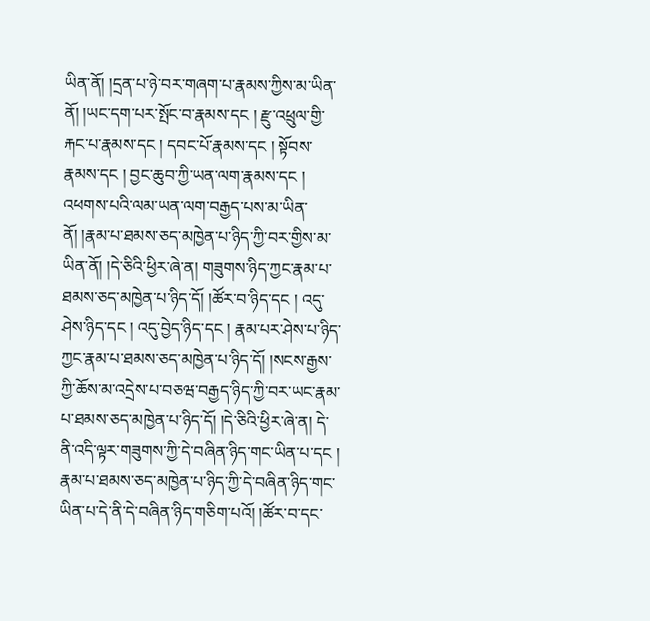ཡིན་ནོ། །དྲན་པ་ཉེ་བར་གཞག་པ་རྣམས་ཀྱིས་མ་ཡིན་ནོ། །ཡང་དག་པར་སྤོང་བ་རྣམས་དང ། རྫུ་འཕྲུལ་གྱི་རྐང་པ་རྣམས་དང ། དབང་པོ་རྣམས་དང ། སྟོབས་རྣམས་དང ། བྱང་ཆུབ་ཀྱི་ཡན་ལག་རྣམས་དང ། འཕགས་པའི་ལམ་ཡན་ལག་བརྒྱད་པས་མ་ཡིན་ནོ། །རྣམ་པ་ཐམས་ཅད་མཁྱེན་པ་ཉིད་ཀྱི་བར་གྱིས་མ་ཡིན་ནོ། །དེ་ཅིའི་ཕྱིར་ཞེ་ན། གཟུགས་ཉིད་ཀྱང་རྣམ་པ་ཐམས་ཅད་མཁྱེན་པ་ཉིད་དོ། །ཚོར་བ་ཉིད་དང ། འདུ་ཤེས་ཉིད་དང ། འདུ་བྱེད་ཉིད་དང ། རྣམ་པར་ཤེས་པ་ཉིད་ཀྱང་རྣམ་པ་ཐམས་ཅད་མཁྱེན་པ་ཉིད་དོ། །སངས་རྒྱས་ཀྱི་ཆོས་མ་འདྲེས་པ་བཅཝ་བརྒྱད་ཉིད་ཀྱི་བར་ཡང་རྣམ་པ་ཐམས་ཅད་མཁྱེན་པ་ཉིད་དོ། །དེ་ཅིའི་ཕྱིར་ཞེ་ན། དེ་ནི་འདི་ལྟར་གཟུགས་ཀྱི་དེ་བཞིན་ཉིད་གང་ཡིན་པ་དང ། རྣམ་པ་ཐམས་ཅད་མཁྱེན་པ་ཉིད་ཀྱི་དེ་བཞིན་ཉིད་གང་ཡིན་པ་དེ་ནི་དེ་བཞིན་ཉིད་གཅིག་པའོ། །ཚོར་བ་དང་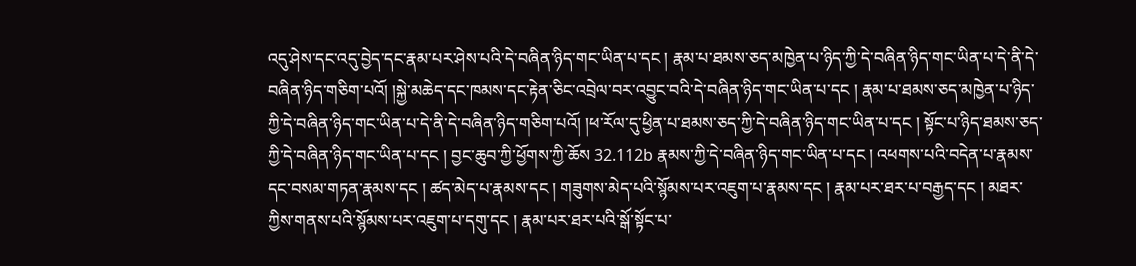འདུ་ཤེས་དང་འདུ་བྱེད་དང་རྣམ་པར་ཤེས་པའི་དེ་བཞིན་ཉིད་གང་ཡིན་པ་དང ། རྣམ་པ་ཐམས་ཅད་མཁྱེན་པ་ཉིད་ཀྱི་དེ་བཞིན་ཉིད་གང་ཡིན་པ་དེ་ནི་དེ་བཞིན་ཉིད་གཅིག་པའོ། །སྐྱེ་མཆེད་དང་ཁམས་དང་རྟེན་ཅིང་འབྲེལ་བར་འབྱུང་བའི་དེ་བཞིན་ཉིད་གང་ཡིན་པ་དང ། རྣམ་པ་ཐམས་ཅད་མཁྱེན་པ་ཉིད་ཀྱི་དེ་བཞིན་ཉིད་གང་ཡིན་པ་དེ་ནི་དེ་བཞིན་ཉིད་གཅིག་པའོ། །ཕ་རོལ་དུ་ཕྱིན་པ་ཐམས་ཅད་ཀྱི་དེ་བཞིན་ཉིད་གང་ཡིན་པ་དང ། སྟོང་པ་ཉིད་ཐམས་ཅད་ཀྱི་དེ་བཞིན་ཉིད་གང་ཡིན་པ་དང ། བྱང་ཆུབ་ཀྱི་ཕྱོགས་ཀྱི་ཆོས 32.112b རྣམས་ཀྱི་དེ་བཞིན་ཉིད་གང་ཡིན་པ་དང ། འཕགས་པའི་བདེན་པ་རྣམས་དང་བསམ་གཏན་རྣམས་དང ། ཚད་མེད་པ་རྣམས་དང ། གཟུགས་མེད་པའི་སྙོམས་པར་འཇུག་པ་རྣམས་དང ། རྣམ་པར་ཐར་པ་བརྒྱད་དང ། མཐར་ཀྱིས་གནས་པའི་སྙོམས་པར་འཇུག་པ་དགུ་དང ། རྣམ་པར་ཐར་པའི་སྒོ་སྟོང་པ་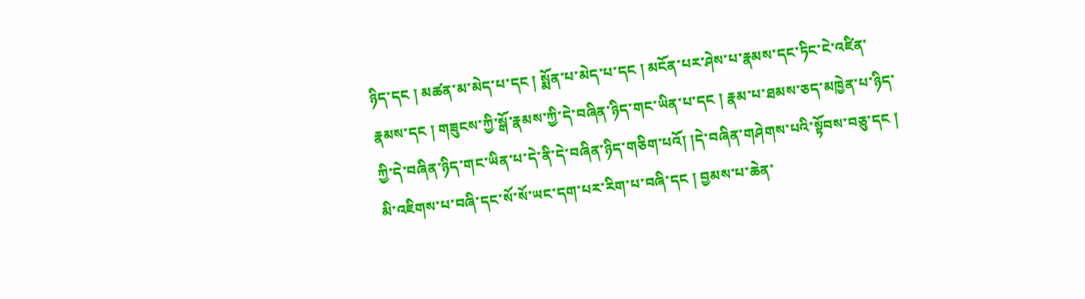ཉིད་དང ། མཚན་མ་མེད་པ་དང ། སྨོན་པ་མེད་པ་དང ། མངོན་པར་ཤེས་པ་རྣམས་དང་ཏིང་ངེ་འཛིན་རྣམས་དང ། གཟུངས་ཀྱི་སྒོ་རྣམས་ཀྱི་དེ་བཞིན་ཉིད་གང་ཡིན་པ་དང ། རྣམ་པ་ཐམས་ཅད་མཁྱེན་པ་ཉིད་ཀྱི་དེ་བཞིན་ཉིད་གང་ཡིན་པ་དེ་ནི་དེ་བཞིན་ཉིད་གཅིག་པའོ། །དེ་བཞིན་གཤེགས་པའི་སྟོབས་བཅུ་དང ། མི་འཇིགས་པ་བཞི་དང་སོ་སོ་ཡང་དག་པར་རིག་པ་བཞི་དང ། བྱམས་པ་ཆེན་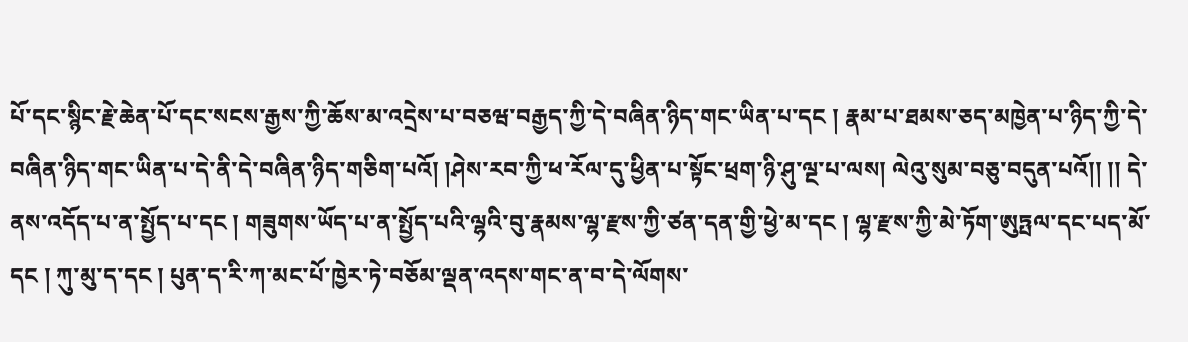པོ་དང་སྙིང་རྗེ་ཆེན་པོ་དང་སངས་རྒྱས་ཀྱི་ཆོས་མ་འདྲེས་པ་བཅཝ་བརྒྱད་ཀྱི་དེ་བཞིན་ཉིད་གང་ཡིན་པ་དང ། རྣམ་པ་ཐམས་ཅད་མཁྱེན་པ་ཉིད་ཀྱི་དེ་བཞིན་ཉིད་གང་ཡིན་པ་དེ་ནི་དེ་བཞིན་ཉིད་གཅིག་པའོ། །ཤེས་རབ་ཀྱི་ཕ་རོལ་དུ་ཕྱིན་པ་སྟོང་ཕྲག་ཉི་ཤུ་ལྔ་པ་ལས། ལེའུ་སུམ་བཅུ་བདུན་པའོ།། །། དེ་ནས་འདོད་པ་ན་སྤྱོད་པ་དང ། གཟུགས་ཡོད་པ་ན་སྤྱོད་པའི་ལྷའི་བུ་རྣམས་ལྷ་རྫས་ཀྱི་ཙན་དན་གྱི་ཕྱེ་མ་དང ། ལྷ་རྫས་ཀྱི་མེ་ཏོག་ཨུཏྤལ་དང་པད་མོ་དང ། ཀུ་མུ་ད་དང ། པུན་ད་རི་ཀ་མང་པོ་ཁྱེར་ཏེ་བཅོམ་ལྡན་འདས་གང་ན་བ་དེ་ལོགས་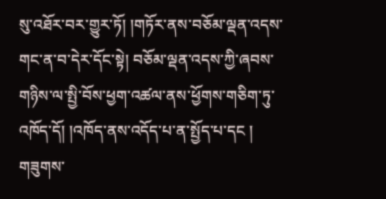སུ་འཐོར་བར་གྱུར་ཏོ། །གཏོར་ནས་བཅོམ་ལྡན་འདས་གང་ན་བ་དེར་དོང་སྟེ། བཅོམ་ལྡན་འདས་ཀྱི་ཞབས་གཉིས་ལ་སྤྱི་བོས་ཕྱག་འཚལ་ནས་ཕྱོགས་གཅིག་ཏུ་འཁོད་དོ། །འཁོད་ནས་འདོད་པ་ན་སྤྱོད་པ་དང ། གཟུགས་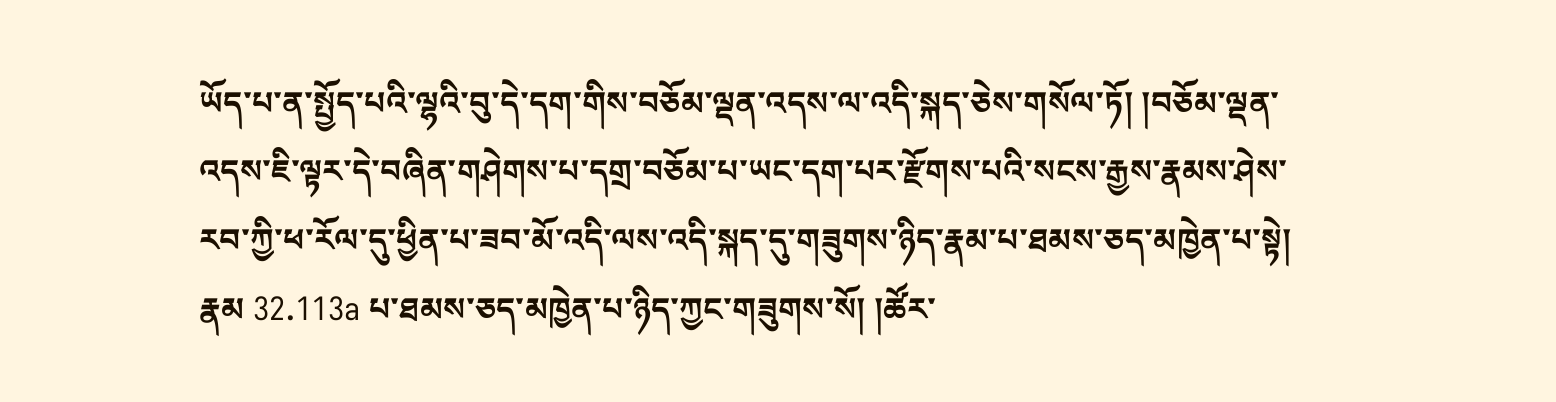ཡོད་པ་ན་སྤྱོད་པའི་ལྷའི་བུ་དེ་དག་གིས་བཅོམ་ལྡན་འདས་ལ་འདི་སྐད་ཅེས་གསོལ་ཏོ། །བཅོམ་ལྡན་འདས་ཇི་ལྟར་དེ་བཞིན་གཤེགས་པ་དགྲ་བཅོམ་པ་ཡང་དག་པར་རྫོགས་པའི་སངས་རྒྱས་རྣམས་ཤེས་རབ་ཀྱི་ཕ་རོལ་དུ་ཕྱིན་པ་ཟབ་མོ་འདི་ལས་འདི་སྐད་དུ་གཟུགས་ཉིད་རྣམ་པ་ཐམས་ཅད་མཁྱེན་པ་སྟེ། རྣམ 32.113a པ་ཐམས་ཅད་མཁྱེན་པ་ཉིད་ཀྱང་གཟུགས་སོ། །ཚོར་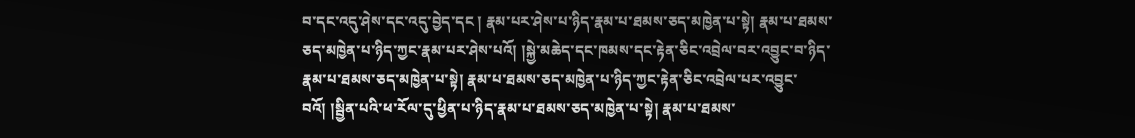བ་དང་འདུ་ཤེས་དང་འདུ་བྱེད་དང ། རྣམ་པར་ཤེས་པ་ཉིད་རྣམ་པ་ཐམས་ཅད་མཁྱེན་པ་སྟེ། རྣམ་པ་ཐམས་ཅད་མཁྱེན་པ་ཉིད་ཀྱང་རྣམ་པར་ཤེས་པའོ། །སྐྱེ་མཆེད་དང་ཁམས་དང་རྟེན་ཅིང་འབྲེལ་བར་འབྱུང་བ་ཉིད་རྣམ་པ་ཐམས་ཅད་མཁྱེན་པ་སྟེ། རྣམ་པ་ཐམས་ཅད་མཁྱེན་པ་ཉིད་ཀྱང་རྟེན་ཅིང་འབྲེལ་པར་འབྱུང་བའོ། །སྦྱིན་པའི་ཕ་རོལ་དུ་ཕྱིན་པ་ཉིད་རྣམ་པ་ཐམས་ཅད་མཁྱེན་པ་སྟེ། རྣམ་པ་ཐམས་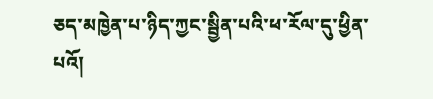ཅད་མཁྱེན་པ་ཉིད་ཀྱང་སྦྱིན་པའི་ཕ་རོལ་དུ་ཕྱིན་པའོ།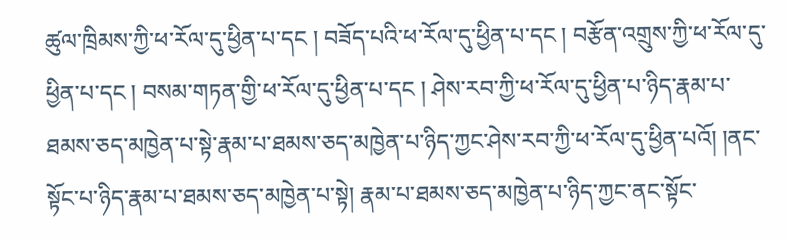ཚུལ་ཁྲིམས་ཀྱི་ཕ་རོལ་དུ་ཕྱིན་པ་དང ། བཟོད་པའི་ཕ་རོལ་དུ་ཕྱིན་པ་དང ། བརྩོན་འགྲུས་ཀྱི་ཕ་རོལ་དུ་ཕྱིན་པ་དང ། བསམ་གཏན་གྱི་ཕ་རོལ་དུ་ཕྱིན་པ་དང ། ཤེས་རབ་ཀྱི་ཕ་རོལ་དུ་ཕྱིན་པ་ཉིད་རྣམ་པ་ཐམས་ཅད་མཁྱེན་པ་སྟེ་རྣམ་པ་ཐམས་ཅད་མཁྱེན་པ་ཉིད་ཀྱང་ཤེས་རབ་ཀྱི་ཕ་རོལ་དུ་ཕྱིན་པའོ། །ནང་སྟོང་པ་ཉིད་རྣམ་པ་ཐམས་ཅད་མཁྱེན་པ་སྟེ། རྣམ་པ་ཐམས་ཅད་མཁྱེན་པ་ཉིད་ཀྱང་ནང་སྟོང་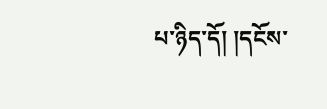པ་ཉིད་དོ། །དངོས་